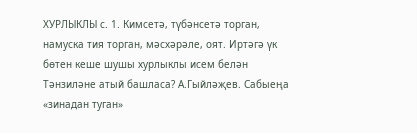ХУРЛЫКЛЫ с. 1. Кимсетә, түбәнсетә торган, намуска тия торган, мәсхәрәле, оят. Иртәгә үк бөтен кеше шушы хурлыклы исем белән Тәнзиләне атый башласа? А.Гыйләҗев. Сабыеңа «зинадан туган»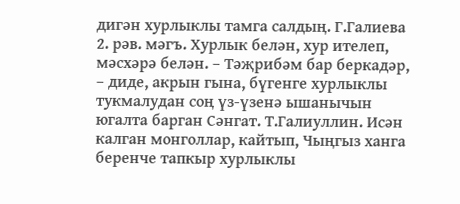дигән хурлыклы тамга салдың. Г.Галиева 2. рәв. мәгъ. Хурлык белән, хур ителеп, мәсхәрә белән. – Тәҗрибәм бар беркадәр, – диде, акрын гына, бүгенге хурлыклы тукмалудан соң үз-үзенә ышанычын югалта барган Сәнгат. Т.Галиуллин. Исән калган монголлар, кайтып, Чыңгыз ханга беренче тапкыр хурлыклы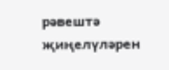рәвештә җиңелүләрен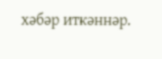хәбәр иткәннәр.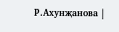Р.Ахунҗанова |